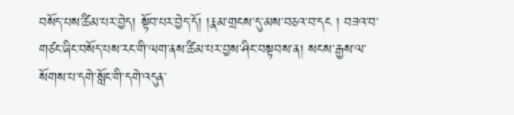བསོད་པས་ཚིམ་པར་བྱེད། སྟོབ་པར་བྱེད་དོ། །རྣམ་གྲངས་དུ་མས་བཅའ་བ་དང ། བཟའ་བ་གཙང་ཞིང་བསོད་པས་རང་གི་ལག་ནས་ཚིམ་པར་བྱས་ཤིང་བསྟབས་ན། སངས་རྒྱས་ལ་སོགས་པ་དགེ་སློང་གི་དགེ་འདུན་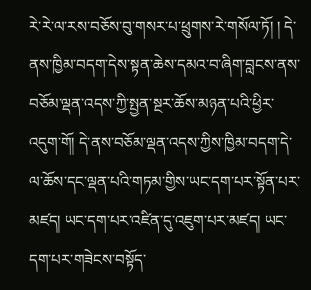རེ་རེ་ལ་རས་བཅོས་བུ་གསར་པ་ཕྲུགས་རེ་གསོལ་ཏོ། ། དེ་ནས་ཁྱིམ་བདག་དེས་སྟན་ཆེས་དམའ་བ་ཞིག་བླངས་ནས་བཅོམ་ལྡན་འདས་ཀྱི་སྤྱན་སྔར་ཆོས་མཉན་པའི་ཕྱིར་འདུག་གོ། དེ་ནས་བཅོམ་ལྡན་འདས་ཀྱིས་ཁྱིམ་བདག་དེ་ལ་ཆོས་དང་ལྡན་པའི་གཏམ་གྱིས་ཡང་དག་པར་སྟོན་པར་མཛད། ཡང་དག་པར་འཛིན་དུ་འཇུག་པར་མཛད། ཡང་དག་པར་གཟེངས་བསྟོད་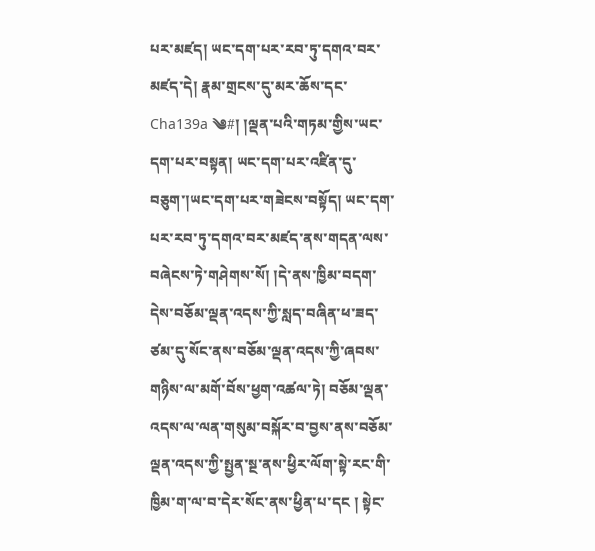པར་མཛད། ཡང་དག་པར་རབ་ཏུ་དགའ་བར་མཛད་དེ། རྣམ་གྲངས་དུ་མར་ཆོས་དང་ Cha139a ༄#། །ལྡན་པའི་གཏམ་གྱིས་ཡང་དག་པར་བསྟན། ཡང་དག་པར་འཛིན་དུ་བཅུག་།ཡང་དག་པར་གཟེངས་བསྟོད། ཡང་དག་པར་རབ་ཏུ་དགའ་བར་མཛད་ནས་གདན་ལས་བཞེངས་ཏེ་གཤེགས་སོ། །དེ་ནས་ཁྱིམ་བདག་དེས་བཅོམ་ལྡན་འདས་ཀྱི་སླད་བཞིན་ཕ་ཟད་ཙམ་དུ་སོང་ནས་བཅོམ་ལྡན་འདས་ཀྱི་ཞབས་གཉིས་ལ་མགོ་བོས་ཕྱག་འཚལ་ཏེ། བཅོམ་ལྡན་འདས་ལ་ལན་གསུམ་བསྐོར་བ་བྱས་ནས་བཅོམ་ལྡན་འདས་ཀྱི་སྤྱན་སྔ་ནས་ཕྱིར་ལོག་སྟེ་རང་གི་ཁྱིམ་ག་ལ་བ་དེར་སོང་ནས་ཕྱིན་པ་དང ། སྟེང་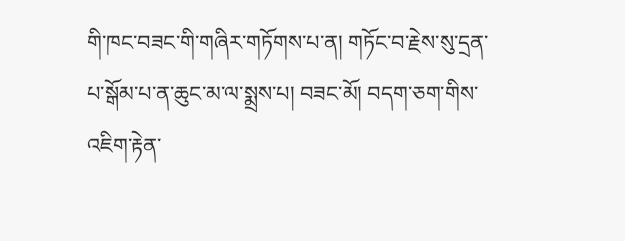གི་ཁང་བཟང་གི་གཞིར་གཏོགས་པ་ན། གཏོང་བ་རྗེས་སུ་དྲན་པ་སྒོམ་པ་ན་ཆུང་མ་ལ་སྨྲས་པ། བཟང་མོ། བདག་ཅག་གིས་འཇིག་རྟེན་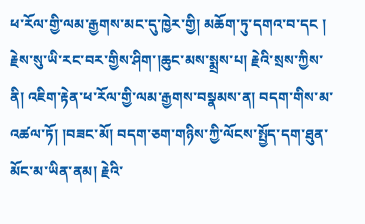ཕ་རོལ་གྱི་ལམ་རྒྱགས་མང་དུ་ཁྱེར་གྱི། མཆོག་ཏུ་དགའ་བ་དང ། རྗེས་སུ་ཡི་རང་བར་གྱིས་ཤིག་།ཆུང་མས་སྨྲས་པ། རྗེའི་སྲས་ཀྱིས་ནི། འཇིག་རྟེན་ཕ་རོལ་གྱི་ལམ་རྒྱགས་བསྣམས་ན། བདག་གིས་མ་འཚལ་ཏོ། །བཟང་མོ། བདག་ཅག་གཉིས་ཀྱི་ལོངས་སྤྱོད་དག་ཐུན་མོང་མ་ཡིན་ནམ། རྗེའི་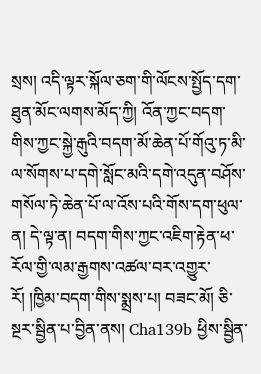སྲས། འདི་ལྟར་སྐོལ་ཅག་གི་ལོངས་སྤྱོད་དག་ཐུན་མོང་ལགས་མོད་ཀྱི། འོན་ཀྱང་བདག་གིས་ཀྱང་སྐྱེ་རྒུའི་བདག་མོ་ཆེན་པོ་གོའུ་ཏ་མི་ལ་སོགས་པ་དགེ་སློང་མའི་དགེ་འདུན་བཤོས་གསོལ་ཏེ་ཆེན་པོ་ལ་འོས་པའི་གོས་དག་ཕུལ་ན། དེ་ལྟ་ན། བདག་གིས་ཀྱང་འཇིག་རྟེན་ཕ་རོལ་གྱི་ལམ་རྒྱགས་འཚལ་བར་འགྱུར་རོ། །ཁྱིམ་བདག་གིས་སྨྲས་པ། བཟང་མོ། ཅི་སྔར་སྦྱིན་པ་བྱིན་ནས། Cha139b ཕྱིས་སྦྱིན་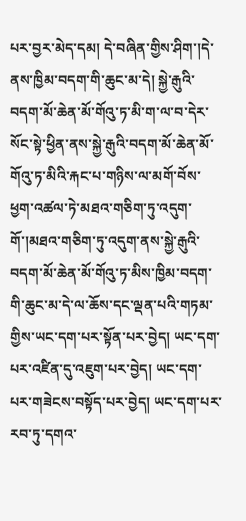པར་བྱར་མེད་དམ། དེ་བཞིན་གྱིས་ཤིག་།དེ་ནས་ཁྱིམ་བདག་གི་ཆུང་མ་དེ། སྐྱེ་རྒུའི་བདག་མོ་ཆེན་མོ་གོའུ་ཏ་མི་ག་ལ་བ་དེར་སོང་སྟེ་ཕྱིན་ནས་སྐྱེ་རྒུའི་བདག་མོ་ཆེན་མོ་གོའུ་ཏ་མིའི་རྐང་པ་གཉིས་ལ་མགོ་བོས་ཕྱག་འཚལ་ཏེ་མཐའ་གཅིག་ཏུ་འདུག་གོ་།མཐའ་གཅིག་ཏུ་འདུག་ནས་སྐྱེ་རྒུའི་བདག་མོ་ཆེན་མོ་གོའུ་ཏ་མིས་ཁྱིམ་བདག་གི་ཆུང་མ་དེ་ལ་ཆོས་དང་ལྡན་པའི་གཏམ་གྱིས་ཡང་དག་པར་སྟོན་པར་བྱེད། ཡང་དག་པར་འཛིན་དུ་འཇུག་པར་བྱེད། ཡང་དག་པར་གཟེངས་བསྟོད་པར་བྱེད། ཡང་དག་པར་རབ་ཏུ་དགའ་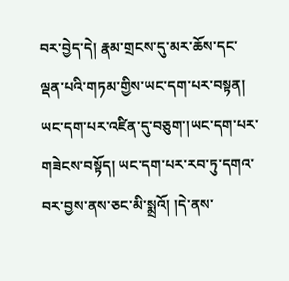བར་བྱེད་དེ། རྣམ་གྲངས་དུ་མར་ཆོས་དང་ལྡན་པའི་གཏམ་གྱིས་ཡང་དག་པར་བསྟན། ཡང་དག་པར་འཛིན་དུ་བཅུག་།ཡང་དག་པར་གཟེངས་བསྟོད། ཡང་དག་པར་རབ་ཏུ་དགའ་བར་བྱས་ནས་ཅང་མི་སྨྲའོ། །དེ་ནས་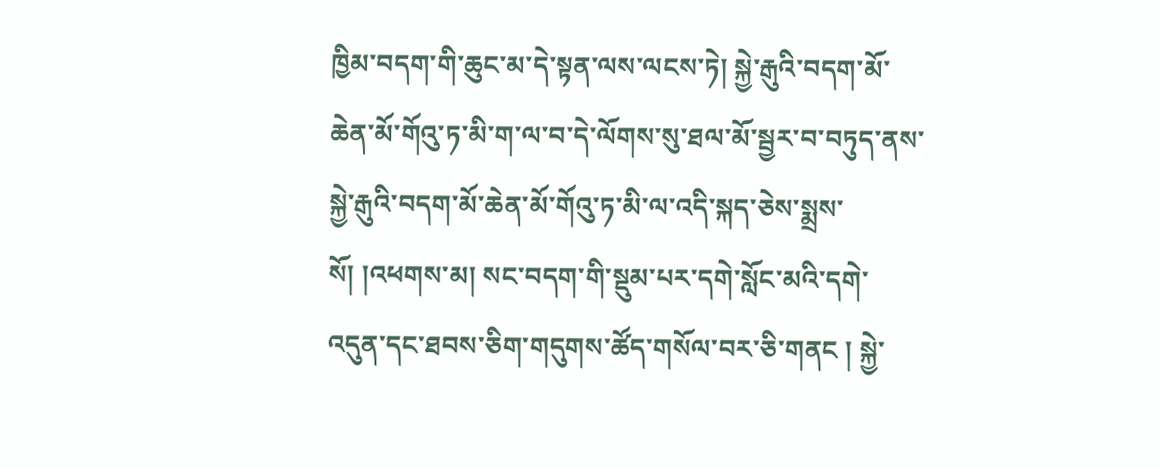ཁྱིམ་བདག་གི་ཆུང་མ་དེ་སྟན་ལས་ལངས་ཏེ། སྐྱེ་རྒུའི་བདག་མོ་ཆེན་མོ་གོའུ་ཏ་མི་ག་ལ་བ་དེ་ལོགས་སུ་ཐལ་མོ་སྦྱར་བ་བཏུད་ནས་སྐྱེ་རྒུའི་བདག་མོ་ཆེན་མོ་གོའུ་ཏ་མི་ལ་འདི་སྐད་ཅེས་སྨྲས་སོ། །འཕགས་མ། སང་བདག་གི་སྡུམ་པར་དགེ་སློང་མའི་དགེ་འདུན་དང་ཐབས་ཅིག་གདུགས་ཚོད་གསོལ་བར་ཅི་གནང ། སྐྱེ་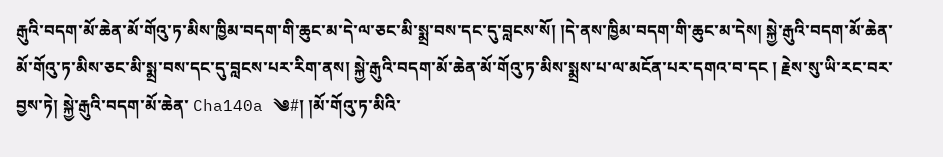རྒུའི་བདག་མོ་ཆེན་མོ་གོའུ་ཏ་མིས་ཁྱིམ་བདག་གི་ཆུང་མ་དེ་ལ་ཅང་མི་སྨྲ་བས་དང་དུ་བླངས་སོ། །དེ་ནས་ཁྱིམ་བདག་གི་ཆུང་མ་དེས། སྐྱེ་རྒུའི་བདག་མོ་ཆེན་མོ་གོའུ་ཏ་མིས་ཅང་མི་སྨྲ་བས་དང་དུ་བླངས་པར་རིག་ནས། སྐྱེ་རྒུའི་བདག་མོ་ཆེན་མོ་གོའུ་ཏ་མིས་སྨྲས་པ་ལ་མངོན་པར་དགའ་བ་དང ། རྗེས་སུ་ཡི་རང་བར་བྱས་ཏེ། སྐྱེ་རྒུའི་བདག་མོ་ཆེན་ Cha140a ༄#། །མོ་གོའུ་ཏ་མིའི་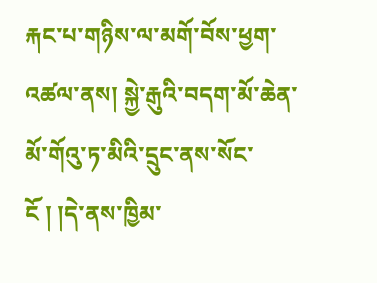རྐང་པ་གཉིས་ལ་མགོ་བོས་ཕྱག་འཚལ་ནས། སྐྱེ་རྒུའི་བདག་མོ་ཆེན་མོ་གོའུ་ཏ་མིའི་དྲུང་ནས་སོང་ངོ ། །དེ་ནས་ཁྱིམ་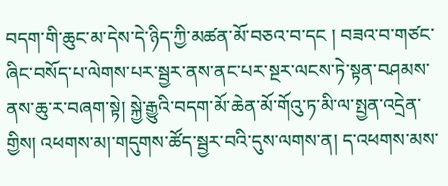བདག་གི་ཆུང་མ་དེས་དེ་ཉིད་ཀྱི་མཚན་མོ་བཅའ་བ་དང ། བཟའ་བ་གཙང་ཞིང་བསོད་པ་ལེགས་པར་སྦྱར་ནས་ནང་པར་སྔར་ལངས་ཏེ་སྟན་བཤམས་ནས་ཆུ་ར་བཞག་སྟེ། སྐྱེ་རྒྱུའི་བདག་མོ་ཆེན་མོ་གོའུ་ཏ་མི་ལ་སྤྱན་འདྲེན་གྱིས། འཕགས་མ།་གདུགས་ཚོད་སྦྱར་བའི་དུས་ལགས་ན། ད་འཕགས་མས་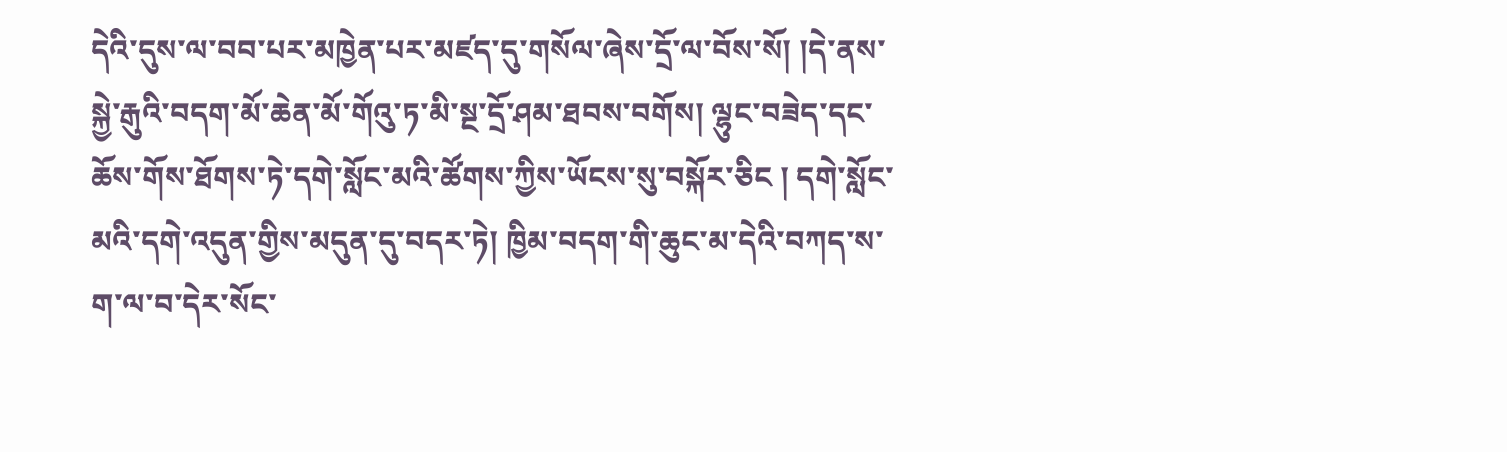དེའི་དུས་ལ་བབ་པར་མཁྱེན་པར་མཛད་དུ་གསོལ་ཞེས་དྲོ་ལ་བོས་སོ། །དེ་ནས་སྐྱེ་རྒུའི་བདག་མོ་ཆེན་མོ་གོའུ་ཏ་མི་སྔ་དྲོ་ཤམ་ཐབས་བགོས། ལྷུང་བཟེད་དང་ཆོས་གོས་ཐོགས་ཏེ་དགེ་སློང་མའི་ཚོགས་ཀྱིས་ཡོངས་སུ་བསྐོར་ཅིང ། དགེ་སློང་མའི་དགེ་འདུན་གྱིས་མདུན་དུ་བདར་ཏེ། ཁྱིམ་བདག་གི་ཆུང་མ་དེའི་བཀད་ས་ག་ལ་བ་དེར་སོང་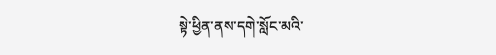སྟེ་ཕྱིན་ནས་དགེ་སློང་མའི་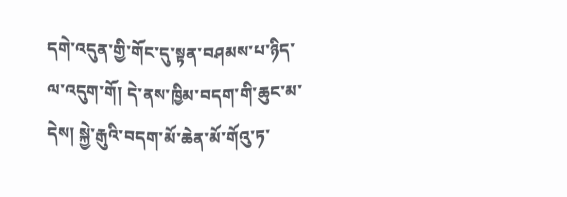དགེ་འདུན་གྱི་གོང་དུ་སྟན་བཤམས་པ་ཉིད་ལ་འདུག་གོ། དེ་ནས་ཁྱིམ་བདག་གི་ཆུང་མ་དེས། སྐྱེ་རྒུའི་བདག་མོ་ཆེན་མོ་གོའུ་ཏ་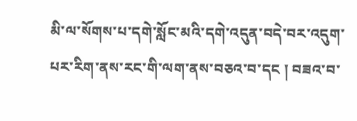མི་ལ་སོགས་པ་དགེ་སློང་མའི་དགེ་འདུན་བདེ་བར་འདུག་པར་རིག་ནས་རང་གི་ལག་ནས་བཅའ་བ་དང ། བཟའ་བ་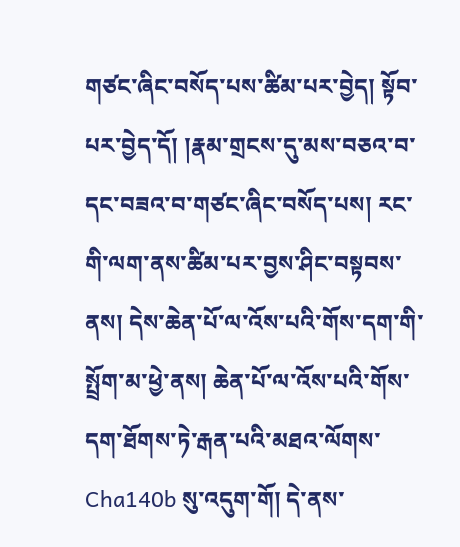གཙང་ཞིང་བསོད་པས་ཚིམ་པར་བྱེད། སྟོབ་པར་བྱེད་དོ། །རྣམ་གྲངས་དུ་མས་བཅའ་བ་དང་བཟའ་བ་གཙང་ཞིང་བསོད་པས། རང་གི་ལག་ནས་ཚིམ་པར་བྱས་ཤིང་བསྟབས་ནས། དེས་ཆེན་པོ་ལ་འོས་པའི་གོས་དག་གི་སྤྲོག་མ་ཕྱེ་ནས། ཆེན་པོ་ལ་འོས་པའི་གོས་དག་ཐོགས་ཏེ་རྒན་པའི་མཐའ་ལོགས་ Cha140b སུ་འདུག་གོ། དེ་ནས་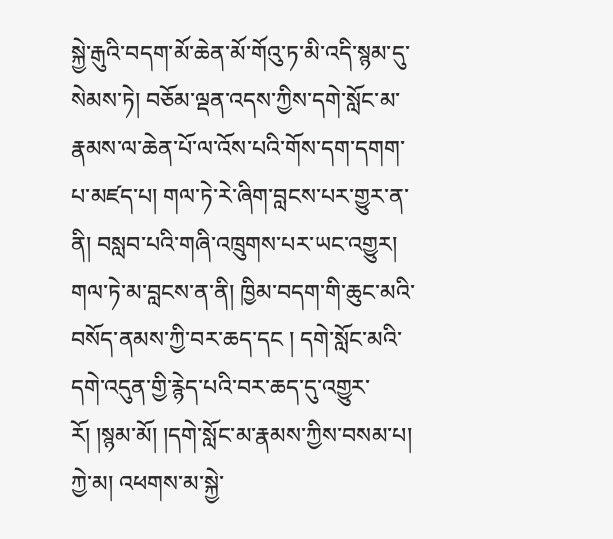སྐྱེ་རྒུའི་བདག་མོ་ཆེན་མོ་གོའུ་ཏ་མི་འདི་སྙམ་དུ་སེམས་ཏེ། བཅོམ་ལྡན་འདས་ཀྱིས་དགེ་སློང་མ་རྣམས་ལ་ཆེན་པོ་ལ་འོས་པའི་གོས་དག་དགག་པ་མཛད་པ། གལ་ཏེ་རེ་ཞིག་བླངས་པར་གྱུར་ན་ནི། བསླབ་པའི་གཞི་འཁྲུགས་པར་ཡང་འགྱུར། གལ་ཏེ་མ་བླངས་ན་ནི། ཁྱིམ་བདག་གི་ཆུང་མའི་བསོད་ནམས་ཀྱི་བར་ཆད་དང ། དགེ་སློང་མའི་དགེ་འདུན་གྱི་རྙེད་པའི་བར་ཆད་དུ་འགྱུར་རོ། །སྙམ་མོ། །དགེ་སློང་མ་རྣམས་ཀྱིས་བསམ་པ། ཀྱེ་མ། འཕགས་མ་སྐྱེ་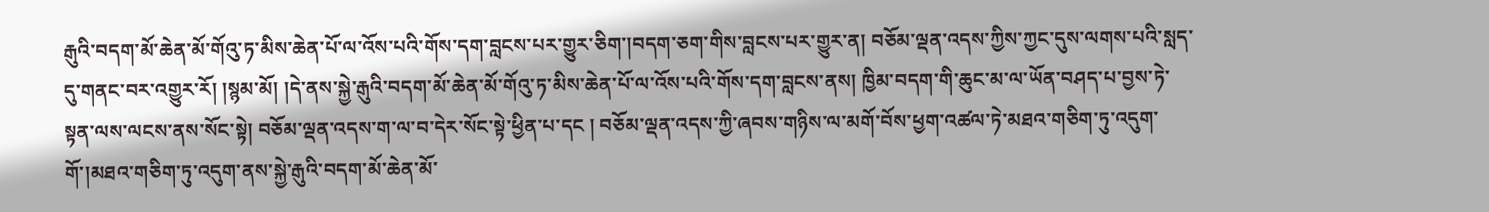རྒུའི་བདག་མོ་ཆེན་མོ་གོའུ་ཏ་མིས་ཆེན་པོ་ལ་འོས་པའི་གོས་དག་བླངས་པར་གྱུར་ཅིག་།བདག་ཅག་གིས་བླངས་པར་གྱུར་ན། བཅོམ་ལྡན་འདས་ཀྱིས་ཀྱང་དུས་ལགས་པའི་སླད་དུ་གནང་བར་འགྱུར་རོ། །སྙམ་མོ། །དེ་ནས་སྐྱེ་རྒུའི་བདག་མོ་ཆེན་མོ་གོའུ་ཏ་མིས་ཆེན་པོ་ལ་འོས་པའི་གོས་དག་བླངས་ནས། ཁྱིམ་བདག་གི་ཆུང་མ་ལ་ཡོན་བཤད་པ་བྱས་ཏེ་སྟན་ལས་ལངས་ནས་སོང་སྟེ། བཅོམ་ལྡན་འདས་ག་ལ་བ་དེར་སོང་སྟེ་ཕྱིན་པ་དང ། བཅོམ་ལྡན་འདས་ཀྱི་ཞབས་གཉིས་ལ་མགོ་བོས་ཕྱག་འཚལ་ཏེ་མཐའ་གཅིག་ཏུ་འདུག་གོ་།མཐའ་གཅིག་ཏུ་འདུག་ནས་སྐྱེ་རྒུའི་བདག་མོ་ཆེན་མོ་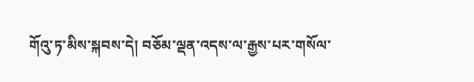གོའུ་ཏ་མིས་སྐབས་དེ། བཅོམ་ལྡན་འདས་ལ་རྒྱས་པར་གསོལ་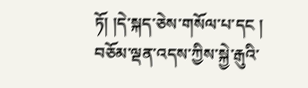ཏོ། །དེ་སྐད་ཅེས་གསོལ་པ་དང ། བཅོམ་ལྡན་འདས་ཀྱིས་སྐྱེ་རྒུའི་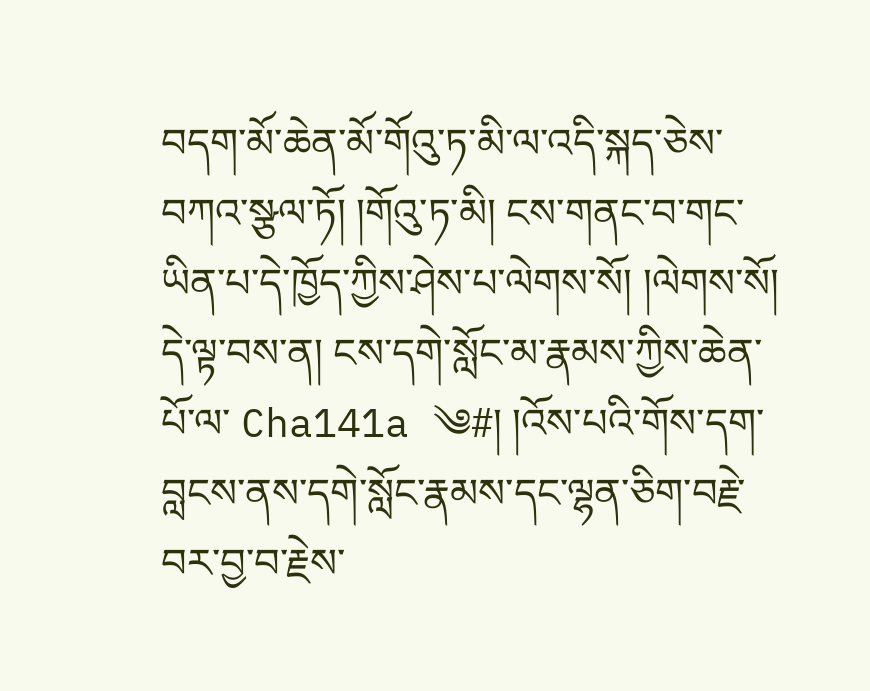བདག་མོ་ཆེན་མོ་གོའུ་ཏ་མི་ལ་འདི་སྐད་ཅེས་བཀའ་སྩལ་ཏོ། །གོའུ་ཏ་མི། ངས་གནང་བ་གང་ཡིན་པ་དེ་ཁྱོད་ཀྱིས་ཤེས་པ་ལེགས་སོ། །ལེགས་སོ། དེ་ལྟ་བས་ན། ངས་དགེ་སློང་མ་རྣམས་ཀྱིས་ཆེན་པོ་ལ་ Cha141a ༄#། །འོས་པའི་གོས་དག་བླངས་ནས་དགེ་སློང་རྣམས་དང་ལྷན་ཅིག་བརྗེ་བར་བྱ་བ་རྗེས་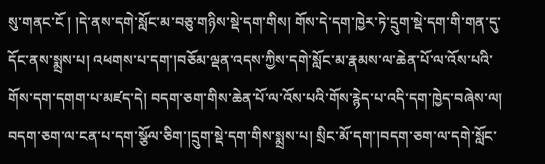སུ་གནང་ངོ ། །དེ་ནས་དགེ་སློང་མ་བཅུ་གཉིས་སྡེ་དག་གིས། གོས་དེ་དག་ཁྱེར་ཏེ་དྲུག་སྡེ་དག་གི་གན་དུ་དོང་ནས་སྨྲས་པ། འཕགས་པ་དག་།བཅོམ་ལྡན་འདས་ཀྱིས་དགེ་སློང་མ་རྣམས་ལ་ཆེན་པོ་ལ་འོས་པའི་གོས་དག་དགག་པ་མཛད་དེ། བདག་ཅག་གིས་ཆེན་པོ་ལ་འོས་པའི་གོས་རྙེད་པ་འདི་དག་ཁྱེད་བཞེས་ལ། བདག་ཅག་ལ་ངན་པ་དག་སྩོལ་ཅིག་།དྲུག་སྡེ་དག་གིས་སྨྲས་པ། སྲིང་མོ་དག་།བདག་ཅག་ལ་དགེ་སློང་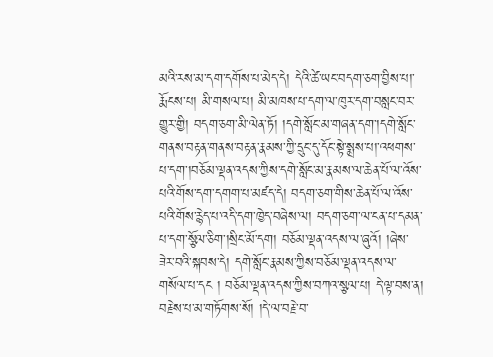མའི་རས་མ་དག་དགོས་པ་མེད་དེ། དེའི་ཚེ་ཡང་བདག་ཅག་བྱིས་པ།་རྨོངས་པ། མི་གསལ་པ། མི་མཁས་པ་དག་ལ་ཁུར་དག་བསླང་བར་གྱུར་གྱི། བདག་ཅག་མི་ལེན་ཏོ། །དགེ་སློང་མ་གཞན་དག་།དགེ་སློང་གནས་བརྟན་གནས་བརྟན་རྣམས་ཀྱི་དྲུང་དུ་དོང་སྟེ་སྨྲས་པ།་འཕགས་པ་དག་།བཅོམ་ལྡན་འདས་ཀྱིས་དགེ་སློང་མ་རྣམས་ལ་ཆེན་པོ་ལ་འོས་པའི་གོས་དག་དགག་པ་མཛད་དེ། བདག་ཅག་གིས་ཆེན་པོ་ལ་འོས་པའི་གོས་རྙེད་པ་འདི་དག་ཁྱེད་བཞེས་ལ། བདག་ཅག་ལ་ངན་པ་དམན་པ་དག་སྩོལ་ཅིག་།སྲིང་མོ་དག། བཅོམ་ལྡན་འདས་ལ་ཞུའོ། །ཞེས་ཟེར་བའི་སྐབས་དེ། དགེ་སློང་རྣམས་ཀྱིས་བཅོམ་ལྡན་འདས་ལ་གསོལ་པ་དང ། བཅོམ་ལྡན་འདས་ཀྱིས་བཀའ་སྩལ་པ། དེ་ལྟ་བས་ན། བརྗེས་པ་མ་གཏོགས་སོ། །དེ་ལ་བརྗེ་བ་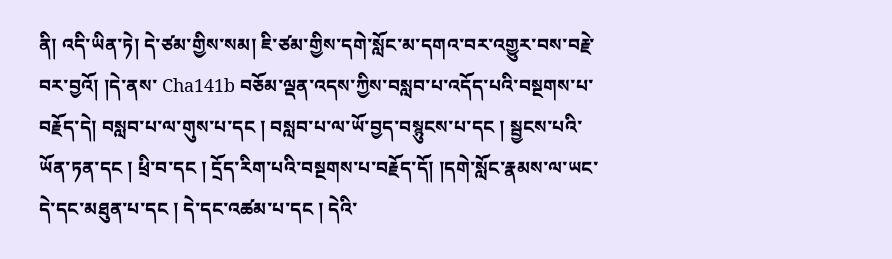ནི། འདི་ཡིན་ཏེ། དེ་ཙམ་གྱིས་སམ། ཇི་ཙམ་གྱིས་དགེ་སློང་མ་དགའ་བར་འགྱུར་བས་བརྗེ་བར་བྱའོ། །དེ་ནས་ Cha141b བཅོམ་ལྡན་འདས་ཀྱིས་བསླབ་པ་འདོད་པའི་བསྔགས་པ་བརྗོད་དེ། བསླབ་པ་ལ་གུས་པ་དང ། བསླབ་པ་ལ་ཡོ་བྱད་བསྙུངས་པ་དང ། སྦྱངས་པའི་ཡོན་ཏན་དང ། ཕྲི་བ་དང ། དྲོད་རིག་པའི་བསྔགས་པ་བརྗོད་དོ། །དགེ་སློང་རྣམས་ལ་ཡང་དེ་དང་མཐུན་པ་དང ། དེ་དང་འཚམ་པ་དང ། དེའི་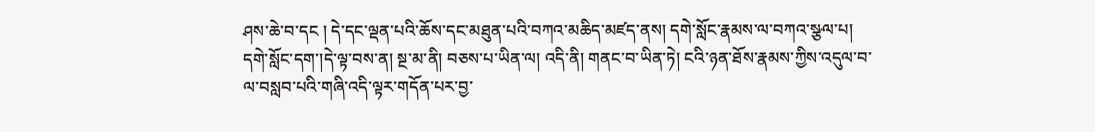ཤས་ཆེ་བ་དང ། དེ་དང་ལྡན་པའི་ཆོས་དང་མཐུན་པའི་བཀའ་མཆིད་མཛད་ནས། དགེ་སློང་རྣམས་ལ་བཀའ་སྩལ་པ། དགེ་སློང་དག་།དེ་ལྟ་བས་ན། སྔ་མ་ནི། བཅས་པ་ཡིན་ལ། འདི་ནི། གནང་བ་ཡིན་ཏེ། ངའི་ཉན་ཐོས་རྣམས་ཀྱིས་འདུལ་བ་ལ་བསླབ་པའི་གཞི་འདི་ལྟར་གདོན་པར་བྱ་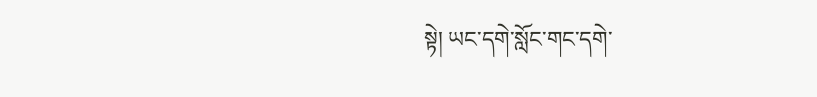སྟེ། ཡང་དགེ་སློང་གང་དགེ་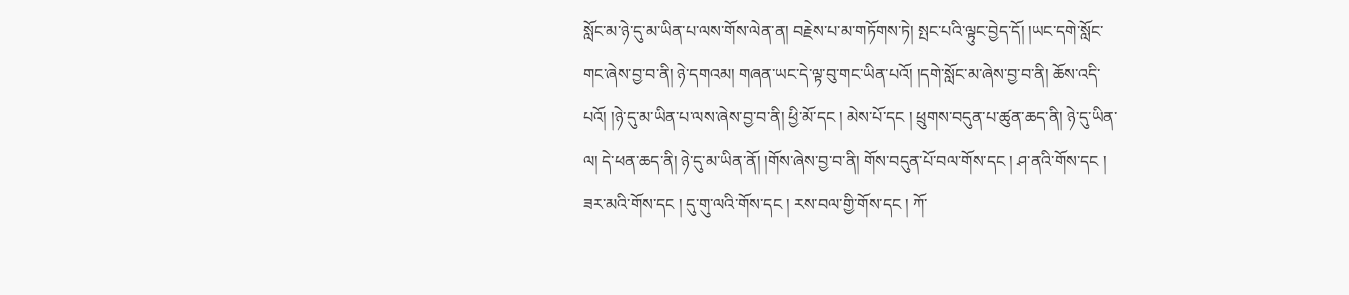སློང་མ་ཉེ་དུ་མ་ཡིན་པ་ལས་གོས་ལེན་ན། བརྗེས་པ་མ་གཏོགས་ཏེ། སྤང་པའི་ལྟུང་བྱེད་དོ། །ཡང་དགེ་སློང་གང་ཞེས་བྱ་བ་ནི། ཉེ་དགའམ། གཞན་ཡང་དེ་ལྟ་བུ་གང་ཡིན་པའོ། །དགེ་སློང་མ་ཞེས་བྱ་བ་ནི། ཆོས་འདི་པའོ། །ཉེ་དུ་མ་ཡིན་པ་ལས་ཞེས་བྱ་བ་ནི། ཕྱི་མོ་དང ། མེས་པོ་དང ། ཕྲུགས་བདུན་པ་ཚུན་ཆད་ནི། ཉེ་དུ་ཡིན་ལ། དེ་ཕན་ཆད་ནི། ཉེ་དུ་མ་ཡིན་ནོ། །གོས་ཞེས་བྱ་བ་ནི། གོས་བདུན་པོ་བལ་གོས་དང ། ཤ་ནའི་གོས་དང ། ཟར་མའི་གོས་དང ། དུ་གུ་ལའི་གོས་དང ། རས་བལ་གྱི་གོས་དང ། ཀོ་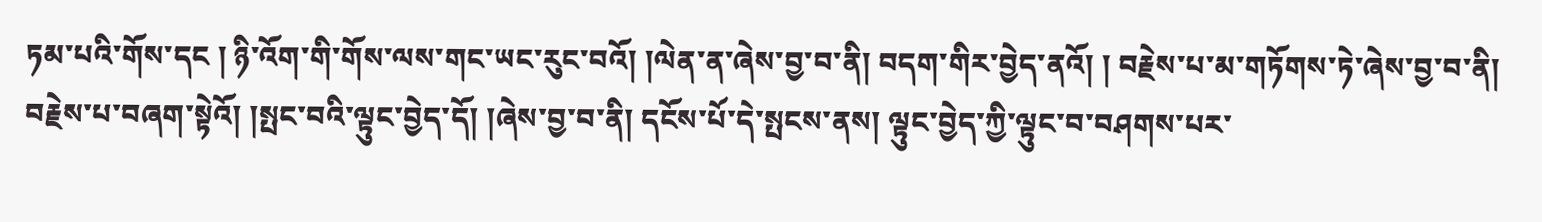ཏམ་པའི་གོས་དང ། ཉི་འོག་གི་གོས་ལས་གང་ཡང་རུང་བའོ། །ལེན་ན་ཞེས་བྱ་བ་ནི། བདག་གིར་བྱེད་ནའོ། ། བརྗེས་པ་མ་གཏོགས་ཏེ་ཞེས་བྱ་བ་ནི། བརྗེས་པ་བཞག་སྟེའོ། །སྤང་བའི་ལྟུང་བྱེད་དོ། །ཞེས་བྱ་བ་ནི། དངོས་པོ་དེ་སྤངས་ནས། ལྟུང་བྱེད་ཀྱི་ལྟུང་བ་བཤགས་པར་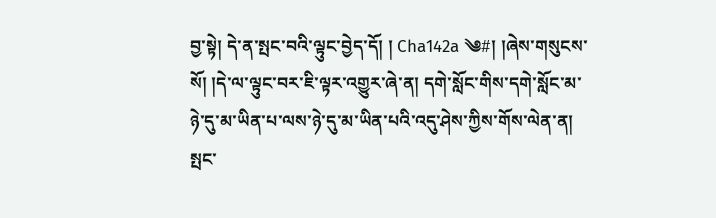བྱ་སྟེ། དེ་ན་སྤང་བའི་ལྟུང་བྱེད་དོ། ། Cha142a ༄#། །ཞེས་གསུངས་སོ། །དེ་ལ་ལྟུང་བར་ཇི་ལྟར་འགྱུར་ཞེ་ན། དགེ་སློང་གིས་དགེ་སློང་མ་ཉེ་དུ་མ་ཡིན་པ་ལས་ཉེ་དུ་མ་ཡིན་པའི་འདུ་ཤེས་ཀྱིས་གོས་ལེན་ན། སྤང་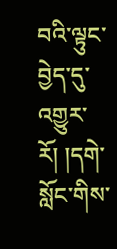བའི་ལྟུང་བྱེད་དུ་འགྱུར་རོ། །དགེ་སློང་གིས་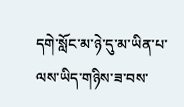དགེ་སློང་མ་ཉེ་དུ་མ་ཡིན་པ་ལས་ཡིད་གཉིས་ཟ་བས་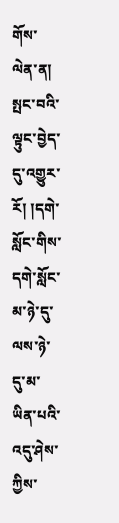གོས་ལེན་ན། སྤང་བའི་ལྟུང་བྱེད་དུ་འགྱུར་རོ། །དགེ་སློང་གིས་དགེ་སློང་མ་ཉེ་དུ་ལས་ཉེ་དུ་མ་ཡིན་པའི་འདུ་ཤེས་ཀྱིས་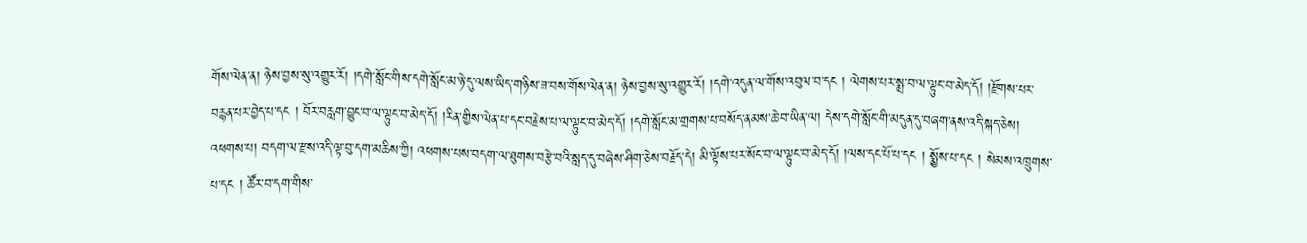གོས་ལེན་ན། ཉེས་བྱས་སུ་འགྱུར་རོ། །དགེ་སློང་གིས་དགེ་སློང་མ་ཉེ་དུ་ལས་ཡིད་གཉིས་ཟ་བས་གོས་ལེན་ན། ཉེས་བྱས་སུ་འགྱུར་རོ། །དགེ་འདུན་ལ་གོས་འབུལ་བ་དང ། ལེགས་པར་སྨྲ་བ་ལ་ལྟུང་བ་མེད་དོ། །རྫོགས་པར་བརྙན་པར་བྱེད་པ་དང ། བོར་བརླག་བྱུང་བ་ལ་ལྟུང་བ་མེད་དོ། །རིན་གྱིས་ལེན་པ་དང་བརྗེས་པ་ལ་ལྟུང་བ་མེད་དོ། །དགེ་སློང་མ་གྲགས་པ་བསོད་ནམས་ཆེ་བ་ཡིན་ལ། དེས་དགེ་སློང་གི་མདུན་དུ་བཞག་ནས་འདི་སྐད་ཅེས། འཕགས་པ། བདག་ལ་རྫས་འདི་ལྟ་བུ་དག་མཆིས་ཀྱི། འཕགས་པས་བདག་ལ་ཐུགས་བརྩེ་བའི་སླད་དུ་བཞེས་ཤིག་ཅེས་བརྗོད་དེ། མི་ལྟོས་པར་སོང་བ་ལ་ལྟུང་བ་མེད་དོ། །ལས་དང་པོ་པ་དང ། སྨྱོས་པ་དང ། སེམས་འཁྲུགས་པ་དང ། ཚོར་བ་དག་གིས་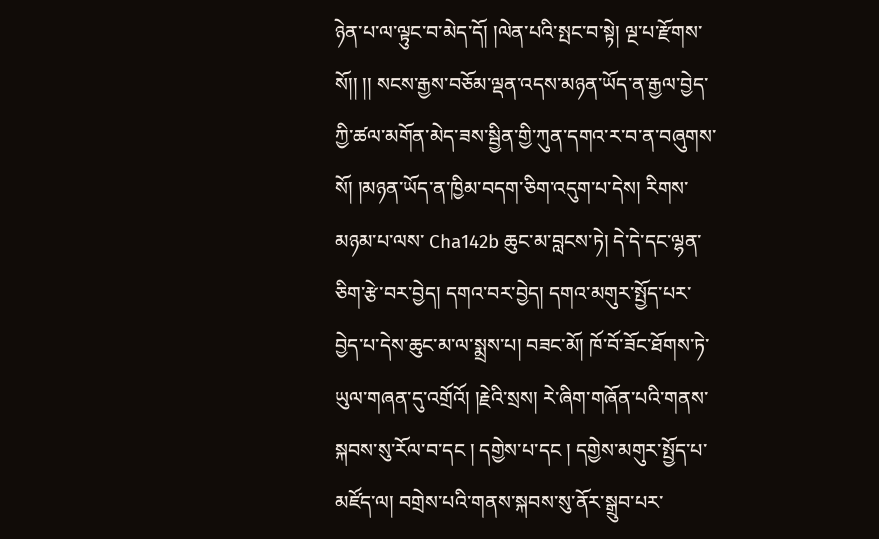ཉེན་པ་ལ་ལྟུང་བ་མེད་དོ། །ལེན་པའི་སྤང་བ་སྟེ། ལྔ་པ་རྫོགས་སོ།། །། སངས་རྒྱས་བཅོམ་ལྡན་འདས་མཉན་ཡོད་ན་རྒྱལ་བྱེད་ཀྱི་ཚལ་མགོན་མེད་ཟས་སྦྱིན་གྱི་ཀུན་དགའ་ར་བ་ན་བཞུགས་སོ། །མཉན་ཡོད་ན་ཁྱིམ་བདག་ཅིག་འདུག་པ་དེས། རིགས་མཉམ་པ་ལས་ Cha142b ཆུང་མ་བླངས་ཏེ། དེ་དེ་དང་ལྷན་ཅིག་རྩེ་བར་བྱེད། དགའ་བར་བྱེད། དགའ་མགུར་སྤྱོད་པར་བྱེད་པ་དེས་ཆུང་མ་ལ་སྨྲས་པ། བཟང་མོ། ཁོ་བོ་ཟོང་ཐོགས་ཏེ་ཡུལ་གཞན་དུ་འགྲོའོ། །རྗེའི་སྲས། རེ་ཞིག་གཞོན་པའི་གནས་སྐབས་སུ་རོལ་བ་དང ། དགྱེས་པ་དང ། དགྱེས་མགུར་སྤྱོད་པ་མཛོད་ལ། བགྲེས་པའི་གནས་སྐབས་སུ་ནོར་སྒྲུབ་པར་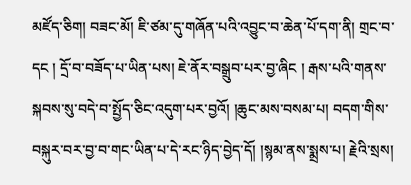མཛོད་ཅིག། བཟང་མོ། ཇི་ཙམ་དུ་གཞོན་པའི་འབྱུང་བ་ཆེན་པོ་དག་ནི། གྲང་བ་དང ། དྲོ་བ་བཟོད་པ་ཡིན་པས། ཇེ་ནོར་བསྒྲུབ་པར་བྱ་ཞིང ། རྒས་པའི་གནས་སྐབས་སུ་བདེ་བ་སྤྱོད་ཅིང་འདུག་པར་བྱའོ། །ཆུང་མས་བསམ་པ། བདག་གིས་བསྐུར་བར་བྱ་བ་གང་ཡིན་པ་དེ་རང་ཉིད་བྱེད་དོ། །སྙམ་ནས་སྨྲས་པ། རྗེའི་སྲས།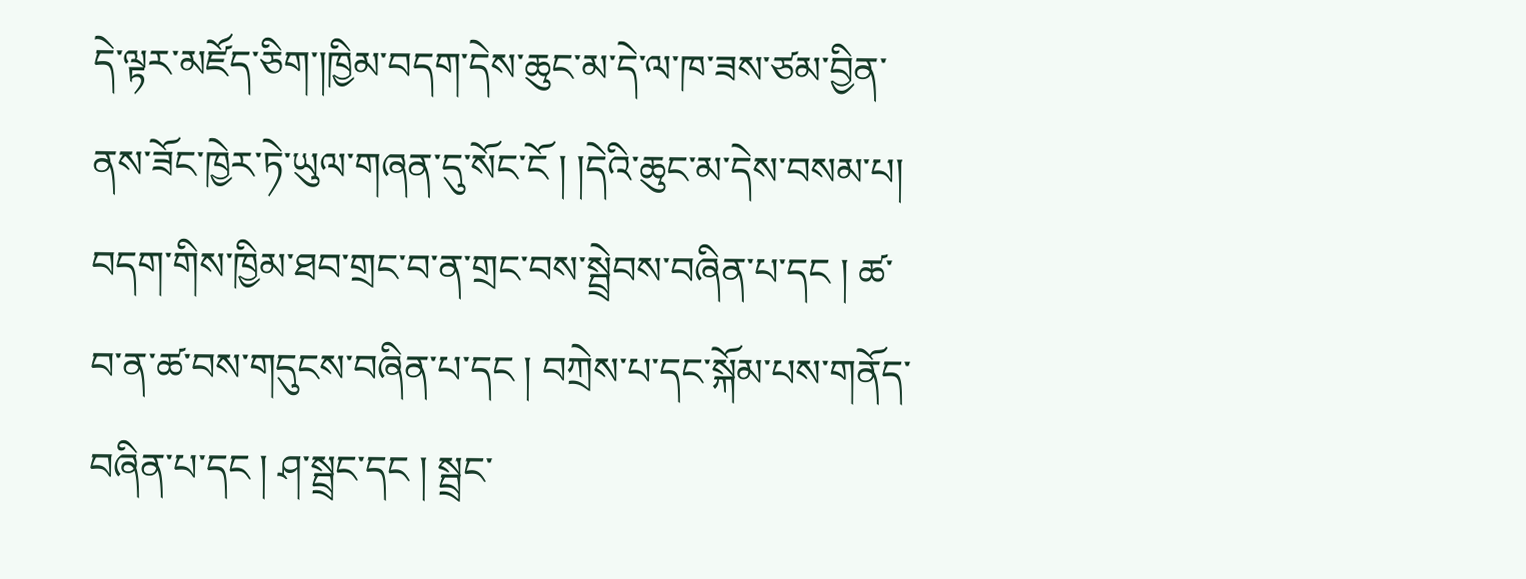དེ་ལྟར་མཛོད་ཅིག་།ཁྱིམ་བདག་དེས་ཆུང་མ་དེ་ལ་ཁ་ཟས་ཙམ་བྱིན་ནས་ཟོང་ཁྱེར་ཏེ་ཡུལ་གཞན་དུ་སོང་ངོ ། །དེའི་ཆུང་མ་དེས་བསམ་པ། བདག་གིས་ཁྱིམ་ཐབ་གྲང་བ་ན་གྲང་བས་སྦྲེབས་བཞིན་པ་དང ། ཚ་བ་ན་ཚ་བས་གདུངས་བཞིན་པ་དང ། བཀྲེས་པ་དང་སྐོམ་པས་གནོད་བཞིན་པ་དང ། ཤ་སྦྲང་དང ། སྦྲང་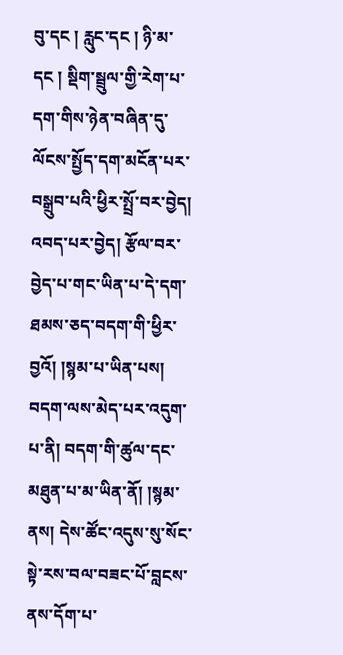བུ་དང ། རླུང་དང ། ཉི་མ་དང ། སྡིག་སྦྲུལ་གྱི་རེག་པ་དག་གིས་ཉེན་བཞིན་དུ་ལོངས་སྤྱོད་དག་མངོན་པར་བསྒྲུབ་པའི་ཕྱིར་སྤྲོ་བར་བྱེད། འབད་པར་བྱེད། རྩོལ་བར་བྱེད་པ་གང་ཡིན་པ་དེ་དག་ཐམས་ཅད་བདག་གི་ཕྱིར་བྱའོ། །སྙམ་པ་ཡིན་པས། བདག་ལས་མེད་པར་འདུག་པ་ནི། བདག་གི་ཚུལ་དང་མཐུན་པ་མ་ཡིན་ནོ། །སྙམ་ནས། དེས་ཚོང་འདུས་སུ་སོང་སྟེ་རས་བལ་བཟང་པོ་བླངས་ནས་དོག་པ་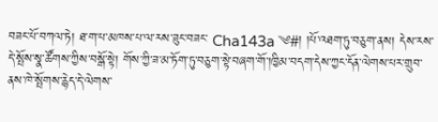བཟང་པོ་བཀལ་ཏེ། ཐ་ག་པ་མཁས་པ་ལ་རས་ཟུང་བཟང་ Cha143a ༄#། །པོ་འཐག་ཏུ་བཅུག་ནས། དེས་རས་དེ་སྤོས་སྣ་ཚོགས་ཀྱིས་བསྒོ་སྟེ། གོས་ཀྱི་ཟ་མ་ཏོག་ཏུ་བཅུག་སྟེ་བཞག་གོ་།ཁྱིམ་བདག་དེས་ཀྱང་དོན་ལེགས་པར་གྲུབ་ནས་ཁེ་སྤོགས་རྙེད་དེ་ལེགས་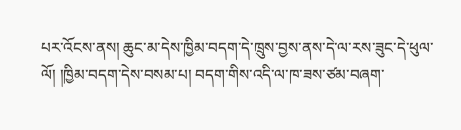པར་འོངས་ནས། ཆུང་མ་དེས་ཁྱིམ་བདག་དེ་ཁྲུས་བྱས་ནས་དེ་ལ་རས་ཟུང་དེ་ཕུལ་ལོ། །ཁྱིམ་བདག་དེས་བསམ་པ། བདག་གིས་འདི་ལ་ཁ་ཟས་ཙམ་བཞག་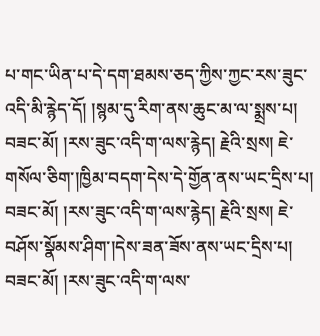པ་གང་ཡིན་པ་དེ་དག་ཐམས་ཅད་ཀྱིས་ཀྱང་རས་ཟུང་འདི་མི་རྙེད་དོ། །སྙམ་དུ་རིག་ནས་ཆུང་མ་ལ་སྨྲས་པ། བཟང་མོ། །རས་ཟུང་འདི་ག་ལས་རྙེད། རྗེའི་སྲས། ཇེ་གསོལ་ཅིག་།ཁྱིམ་བདག་དེས་དེ་གྱོན་ནས་ཡང་དྲིས་པ། བཟང་མོ། །རས་ཟུང་འདི་ག་ལས་རྙེད། རྗེའི་སྲས། ཇེ་བཤོས་སྣོམས་ཤིག་།དེས་ཟན་ཟོས་ནས་ཡང་དྲིས་པ། བཟང་མོ། །རས་ཟུང་འདི་ག་ལས་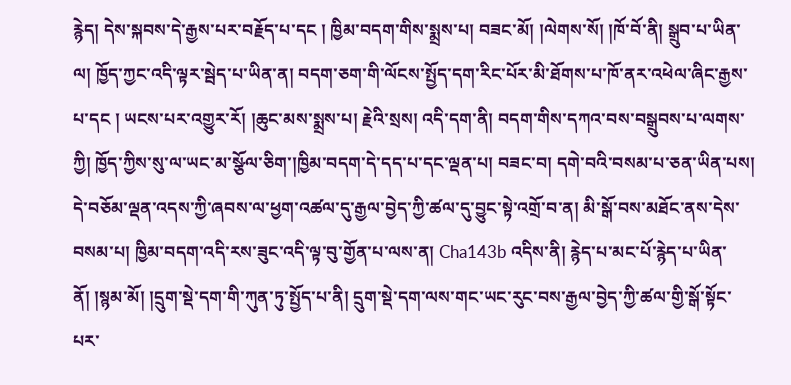རྙེད། དེས་སྐབས་དེ་རྒྱས་པར་བརྗོད་པ་དང ། ཁྱིམ་བདག་གིས་སྨྲས་པ། བཟང་མོ། །ལེགས་སོ། །ཁོ་བོ་ནི། སྒྲུབ་པ་ཡིན་ལ། ཁྱོད་ཀྱང་འདི་ལྟར་སྦེད་པ་ཡིན་ན། བདག་ཅག་གི་ལོངས་སྤྱོད་དག་རིང་པོར་མི་ཐོགས་པ་ཁོ་ནར་འཕེལ་ཞིང་རྒྱས་པ་དང ། ཡངས་པར་འགྱུར་རོ། །ཆུང་མས་སྨྲས་པ། རྗེའི་སྲས། འདི་དག་ནི། བདག་གིས་དཀའ་བས་བསྒྲུབས་པ་ལགས་ཀྱི། ཁྱོད་ཀྱིས་སུ་ལ་ཡང་མ་སྩོལ་ཅིག་།ཁྱིམ་བདག་དེ་དད་པ་དང་ལྡན་པ། བཟང་བ། དགེ་བའི་བསམ་པ་ཅན་ཡིན་པས། དེ་བཅོམ་ལྡན་འདས་ཀྱི་ཞབས་ལ་ཕྱག་འཚལ་དུ་རྒྱལ་བྱེད་ཀྱི་ཚལ་དུ་བྱུང་སྟེ་འགྲོ་བ་ན། མི་སྒོ་བས་མཐོང་ནས་དེས་བསམ་པ། ཁྱིམ་བདག་འདི་རས་ཟུང་འདི་ལྟ་བུ་གྱོན་པ་ལས་ན། Cha143b འདིས་ནི། རྙེད་པ་མང་པོ་རྙེད་པ་ཡིན་ནོ། །སྙམ་མོ། །དྲུག་སྡེ་དག་གི་ཀུན་ཏུ་སྤྱོད་པ་ནི། དྲུག་སྡེ་དག་ལས་གང་ཡང་རུང་བས་རྒྱལ་བྱེད་ཀྱི་ཚལ་གྱི་སྒོ་སྟོང་པར་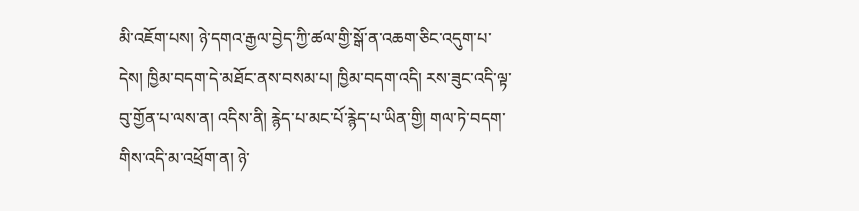མི་འཇོག་པས། ཉེ་དགའ་རྒྱལ་བྱེད་ཀྱི་ཚལ་གྱི་སྒོ་ན་འཆག་ཅིང་འདུག་པ་དེས། ཁྱིམ་བདག་དེ་མཐོང་ནས་བསམ་པ། ཁྱིམ་བདག་འདི། རས་ཟུང་འདི་ལྟ་བུ་གྱོན་པ་ལས་ན། འདིས་ནི། རྙེད་པ་མང་པོ་རྙེད་པ་ཡིན་གྱི། གལ་ཏེ་བདག་གིས་འདི་མ་འཕྲོག་ན། ཉེ་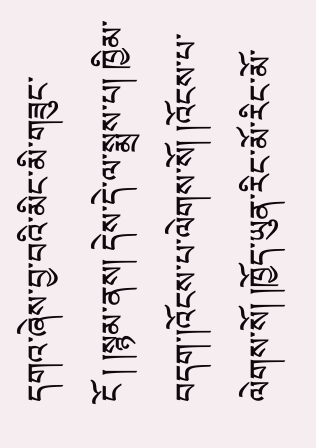དགའ་ཞེས་བྱ་བའི་མིང་མི་གཟུང་ངོ ། །སྙམ་ནས། དེས་དེ་ལ་སྨྲས་པ། ཁྱིམ་བདག་།འོངས་པ་ལེགས་སོ། །འོངས་པ་ལེགས་སོ། །ཁྱོད་ཡུན་རིང་མོ་རིང་མོ་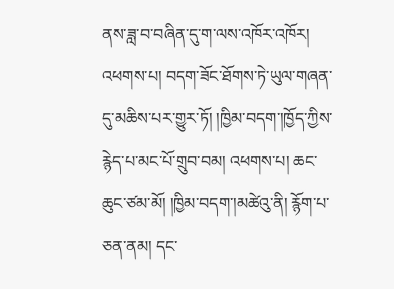ནས་ཟླ་བ་བཞིན་དུ་ག་ལས་འཁོར་འཁོར། འཕགས་པ། བདག་ཟོང་ཐོགས་ཏེ་ཡུལ་གཞན་དུ་མཆིས་པར་གྱུར་ཏོ། །ཁྱིམ་བདག་།ཁྱོད་ཀྱིས་རྙེད་པ་མང་པོ་གྲུབ་བམ། འཕགས་པ། ཆང་ཆུང་ཙམ་མོ། །ཁྱིམ་བདག་།མཚེའུ་ནི། རྙོག་པ་ཅན་ནམ། དང་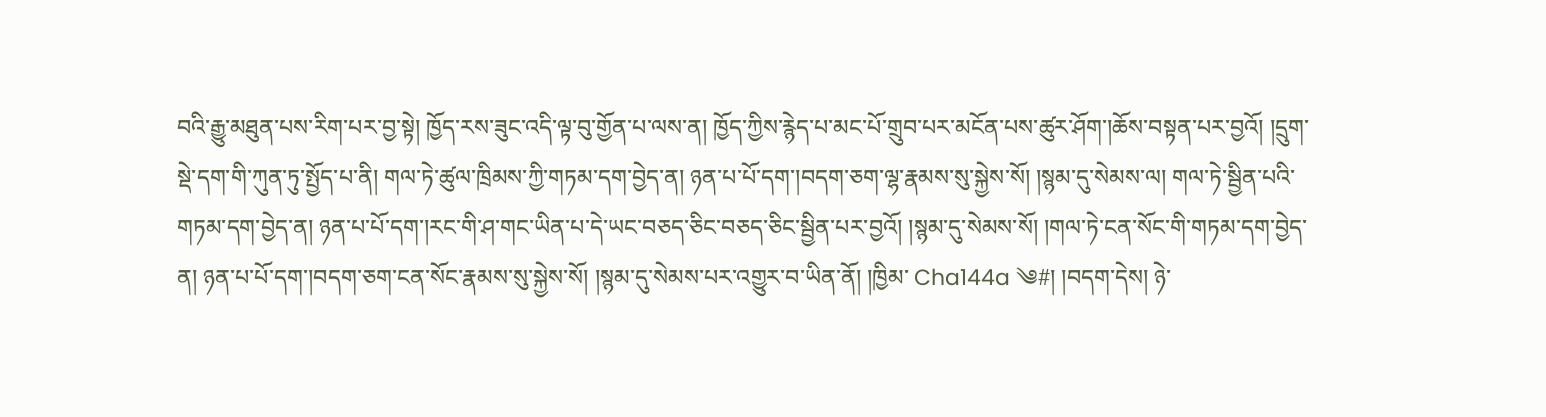བའི་རྒྱུ་མཐུན་པས་རིག་པར་བྱ་སྟེ། ཁྱོད་རས་ཟུང་འདི་ལྟ་བུ་གྱོན་པ་ལས་ན། ཁྱོད་ཀྱིས་རྙེད་པ་མང་པོ་གྲུབ་པར་མངོན་པས་ཚུར་ཤོག་།ཆོས་བསྟན་པར་བྱའོ། །དྲུག་སྡེ་དག་གི་ཀུན་ཏུ་སྤྱོད་པ་ནི། གལ་ཏེ་ཚུལ་ཁྲིམས་ཀྱི་གཏམ་དག་བྱེད་ན། ཉན་པ་པོ་དག་།བདག་ཅག་ལྷ་རྣམས་སུ་སྐྱེས་སོ། །སྙམ་དུ་སེམས་ལ། གལ་ཏེ་སྦྱིན་པའི་གཏམ་དག་བྱེད་ན། ཉན་པ་པོ་དག་།རང་གི་ཤ་གང་ཡིན་པ་དེ་ཡང་བཅད་ཅིང་བཅད་ཅིང་སྦྱིན་པར་བྱའོ། །སྙམ་དུ་སེམས་སོ། །གལ་ཏེ་ངན་སོང་གི་གཏམ་དག་བྱེད་ན། ཉན་པ་པོ་དག་།བདག་ཅག་ངན་སོང་རྣམས་སུ་སྐྱེས་སོ། །སྙམ་དུ་སེམས་པར་འགྱུར་བ་ཡིན་ནོ། །ཁྱིམ་ Cha144a ༄#། །བདག་དེས། ཉེ་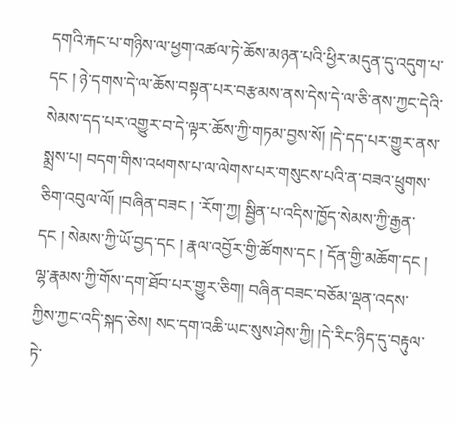དགའི་རྐང་པ་གཉིས་ལ་ཕྱག་འཚལ་ཏེ་ཆོས་མཉན་པའི་ཕྱིར་མདུན་དུ་འདུག་པ་དང ། ཉེ་དགས་དེ་ལ་ཆོས་བསྟན་པར་བརྩམས་ནས་དེས་དེ་ལ་ཅི་ནས་ཀྱང་དེའི་སེམས་དད་པར་འགྱུར་བ་དེ་ལྟར་ཆོས་ཀྱི་གཏམ་བྱས་སོ། །དེ་དད་པར་གྱུར་ནས་སྨྲས་པ། བདག་གིས་འཕགས་པ་ལ་ལེགས་པར་གསུངས་པའི་ན་བཟའ་ཕྲུགས་ཅིག་འབུལ་ལོ། །བཞིན་བཟང ། ་རོག་ཀྱ། སྦྱིན་པ་འདིས་ཁྱོད་སེམས་ཀྱི་རྒྱན་དང ། སེམས་ཀྱི་ཡོ་བྱད་དང ། རྣལ་འབྱོར་གྱི་ཚོགས་དང ། དོན་གྱི་མཆོག་དང ། ལྷ་རྣམས་ཀྱི་གོས་དག་ཐོབ་པར་གྱུར་ཅིག། བཞིན་བཟང་བཅོམ་ལྡན་འདས་ཀྱིས་ཀྱང་འདི་སྐད་ཅེས། སང་དག་འཆི་ཡང་སུས་ཤེས་ཀྱི། །དེ་རིང་ཉིད་དུ་བརྟུལ་ཏེ་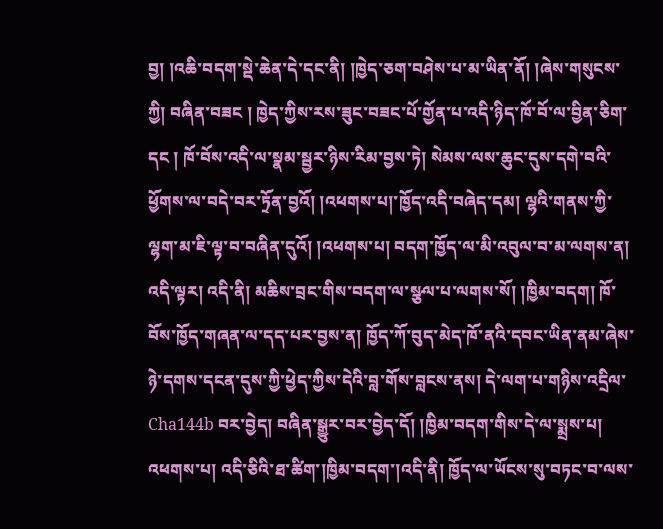བྱ། །འཆི་བདག་སྡེ་ཆེན་དེ་དང་ནི། །ཁྱེད་ཅག་བཤེས་པ་མ་ཡིན་ནོ། །ཞེས་གསུངས་ཀྱི། བཞིན་བཟང ། ཁྱེད་ཀྱིས་རས་ཟུང་བཟང་པོ་གྱོན་པ་འདི་ཉིད་ཁོ་བོ་ལ་བྱིན་ཅིག་དང ། ཁོ་བོས་འདི་ལ་སྣམ་སྦྱར་ཉིས་རིམ་བྱས་ཏེ། སེམས་ལས་ཆུང་དུས་དགེ་བའི་ཕྱོགས་ལ་བདེ་བར་ཏྲོན་བྱའོ། །འཕགས་པ།་ཁྱོད་འདི་བཞེད་དམ། ལྷའི་གནས་ཀྱི་ལྷག་མ་ཇི་ལྟ་བ་བཞིན་དུའོ། །འཕགས་པ། བདག་ཁྱོད་ལ་མི་འབུལ་བ་མ་ལགས་ན། འདི་ལྟར། འདི་ནི། མཆིས་བྲང་གིས་བདག་ལ་སྩལ་པ་ལགས་སོ། །ཁྱིམ་བདག། ཁོ་བོས་ཁྱོད་གཞན་ལ་དད་པར་བྱས་ན། ཁྱོད་ཀོ་བུད་མེད་ཁོ་ནའི་དབང་ཡིན་ནམ་ཞེས་ཉེ་དགས་དངན་དུས་ཀྱི་ཕྱེད་ཀྱིས་དེའི་བླ་གོས་བླངས་ནས། དེ་ལག་པ་གཉིས་འདྲིལ་ Cha144b བར་བྱེད། བཞིན་སྒྱུར་བར་བྱེད་དོ། །ཁྱིམ་བདག་གིས་དེ་ལ་སྨྲས་པ། འཕགས་པ། འདི་ཅིའི་ཐ་ཚིག་།ཁྱིམ་བདག་།འདི་ནི། ཁྱོད་ལ་ཡོངས་སུ་བཏང་བ་ལས་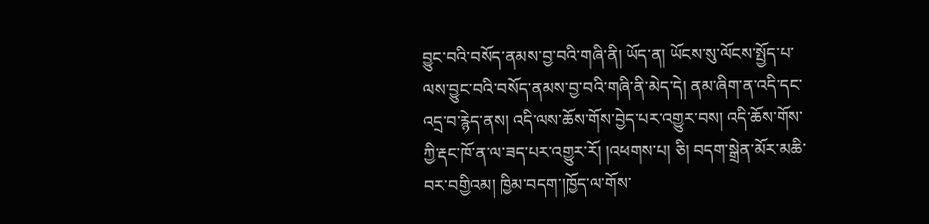བྱུང་བའི་བསོད་ནམས་བྱ་བའི་གཞི་ནི། ཡོད་ན། ཡོངས་སུ་ལོངས་སྤྱོད་པ་ལས་བྱུང་བའི་བསོད་ནམས་བྱ་བའི་གཞི་ནི་མེད་དེ། ནམ་ཞིག་ན་འདི་དང་འདྲ་བ་རྙེད་ནས། འདི་ལས་ཆོས་གོས་བྱེད་པར་འགྱུར་བས། འདི་ཆོས་གོས་ཀྱི་རྡང་ཁོ་ན་ལ་ཟད་པར་འགྱུར་རོ། །འཕགས་པ། ཅི། བདག་སྒྲེན་མོར་མཆི་བར་བགྱིའམ། ཁྱིམ་བདག་།ཁྱོད་ལ་གོས་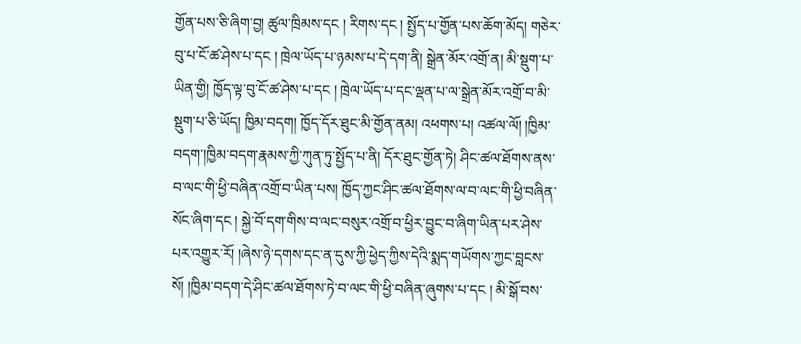གྱོན་པས་ཅི་ཞིག་བྱ། ཚུལ་ཁྲིམས་དང ། རིགས་དང ། སྤྱོད་པ་གྱོན་པས་ཆོག་མོད། གཅེར་བུ་པ་ངོ་ཚ་ཤེས་པ་དང ། ཁྲེལ་ཡོད་པ་ཉམས་པ་དེ་དག་ནི། སྒྲེན་མོར་འགྲོ་ན། མི་སྡུག་པ་ཡིན་གྱི། ཁྱོད་ལྟ་བུ་ངོ་ཚ་ཤེས་པ་དང ། ཁྲེལ་ཡོད་པ་དང་ལྡན་པ་ལ་སྒྲེན་མོར་འགྲོ་བ་མི་སྡུག་པ་ཅི་ཡོད། ཁྱིམ་བདག། ཁྱོད་དོར་ཐུང་མི་གྱོན་ནམ། འཕགས་པ། འཚལ་ལོ། །ཁྱིམ་བདག་།ཁྱིམ་བདག་རྣམས་ཀྱི་ཀུན་ཏུ་སྤྱོད་པ་ནི། དོར་ཐུང་གྱོན་ཏེ། ཤིང་ཚལ་ཐོགས་ནས་བ་ལང་གི་ཕྱི་བཞིན་འགྲོ་བ་ཡིན་པས། ཁྱོད་ཀྱང་ཤིང་ཚལ་ཐོགས་ལ་བ་ལང་གི་ཕྱི་བཞིན་སོང་ཞིག་དང ། སྐྱེ་བོ་དག་གིས་བ་ལང་བསུར་འགྲོ་བ་ཕྱིར་བྱུང་བ་ཞིག་ཡིན་པར་ཤེས་པར་འགྱུར་རོ། །ཞེས་ཉེ་དགས་དང་ན་དུས་ཀྱི་ཕྱེད་ཀྱིས་དེའི་སྨད་གཡོགས་ཀྱང་བླངས་སོ། །ཁྱིམ་བདག་དེ་ཤིང་ཚལ་ཐོགས་ཏེ་བ་ལང་གི་ཕྱི་བཞིན་ཞུགས་པ་དང ། མི་སྒོ་བས་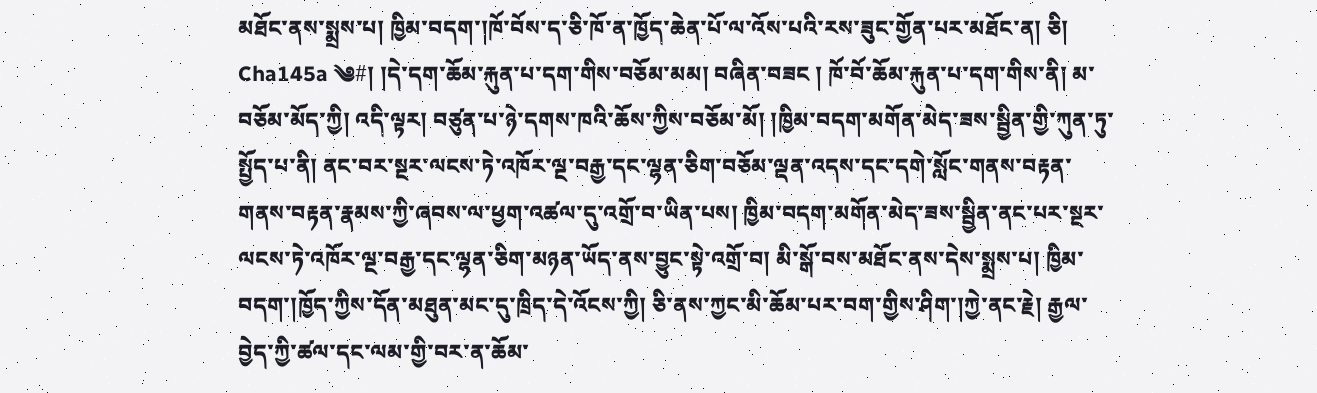མཐོང་ནས་སྨྲས་པ། ཁྱིམ་བདག་།ཁོ་བོས་ད་ཅི་ཁོ་ན་ཁྱོད་ཆེན་པོ་ལ་འོས་པའི་རས་ཟུང་གྱོན་པར་མཐོང་ན། ཅི། Cha145a ༄#། །དེ་དག་ཆོམ་རྐུན་པ་དག་གིས་བཅོམ་མམ། བཞིན་བཟང ། ཁོ་བོ་ཆོམ་རྐུན་པ་དག་གིས་ནི། མ་བཅོམ་མོད་ཀྱི། འདི་ལྟར། བཙུན་པ་ཉེ་དགས་ཁའི་ཆོས་ཀྱིས་བཅོམ་མོ། །ཁྱིམ་བདག་མགོན་མེད་ཟས་སྦྱིན་གྱི་ཀུན་ཏུ་སྤྱོད་པ་ནི། ནང་བར་སྔར་ལངས་ཏེ་འཁོར་ལྔ་བརྒྱ་དང་ལྷན་ཅིག་བཅོམ་ལྡན་འདས་དང་དགེ་སློང་གནས་བརྟན་གནས་བརྟན་རྣམས་ཀྱི་ཞབས་ལ་ཕྱག་འཚལ་དུ་འགྲོ་བ་ཡིན་པས། ཁྱིམ་བདག་མགོན་མེད་ཟས་སྦྱིན་ནང་པར་སྔར་ལངས་ཏེ་འཁོར་ལྔ་བརྒྱ་དང་ལྷན་ཅིག་མཉན་ཡོད་ནས་བྱུང་སྟེ་འགྲོ་བ། མི་སྒོ་བས་མཐོང་ནས་དེས་སྨྲས་པ། ཁྱིམ་བདག་།ཁྱོད་ཀྱིས་དོན་མཐུན་མང་དུ་ཁྲིད་དེ་འོངས་ཀྱི། ཅི་ནས་ཀྱང་མི་ཆོམ་པར་བག་གྱིས་ཤིག་།ཀྱེ་ནང་རྗེ། རྒྱལ་བྱེད་ཀྱི་ཚལ་དང་ལམ་གྱི་བར་ན་ཆོམ་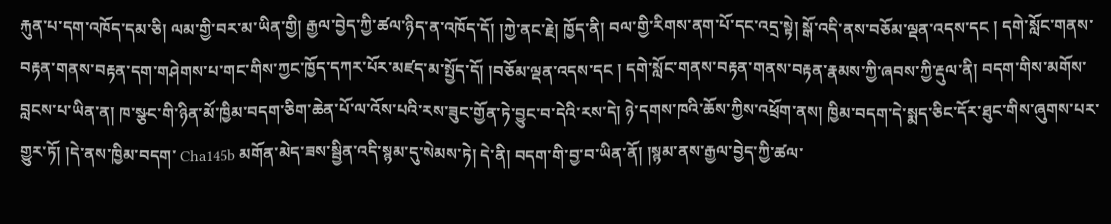རྐུན་པ་དག་འཁོད་དམ་ཅི། ལམ་གྱི་བར་མ་ཡིན་གྱི། རྒྱལ་བྱེད་ཀྱི་ཚལ་ཉིད་ན་འཁོད་དོ། །ཀྱེ་ནང་རྗེ། ཁྱོད་ནི། བལ་གྱི་རིགས་ནག་པོ་དང་འདྲ་སྟེ། སྒོ་འདི་ནས་བཅོམ་ལྡན་འདས་དང ། དགེ་སློང་གནས་བརྟན་གནས་བརྟན་དག་གཤེགས་པ་གང་གིས་ཀྱང་ཁྱོད་དཀར་པོར་མཛད་མ་སྤྱོད་དོ། །བཅོམ་ལྡན་འདས་དང ། དགེ་སློང་གནས་བརྟན་གནས་བརྟན་རྣམས་ཀྱི་ཞབས་ཀྱི་རྡུལ་ནི། བདག་གིས་མགོས་བླངས་པ་ཡིན་ན། ཁ་སྩང་གི་ཉིན་མོ་ཁྱིམ་བདག་ཅིག་ཆེན་པོ་ལ་འོས་པའི་རས་ཟུང་གྱོན་ཏེ་བྱུང་བ་དེའི་རས་དེ། ཉེ་དགས་ཁའི་ཆོས་ཀྱིས་འཕྲོག་ནས། ཁྱིམ་བདག་དེ་སྨད་ཅིང་དོར་ཐུང་གིས་ཞུགས་པར་གྱུར་ཏོ། །དེ་ནས་ཁྱིམ་བདག་ Cha145b མགོན་མེད་ཟས་སྦྱིན་འདི་སྙམ་དུ་སེམས་ཏེ། དེ་ནི། བདག་གི་བྱ་བ་ཡིན་ནོ། །སྙམ་ནས་རྒྱལ་བྱེད་ཀྱི་ཚལ་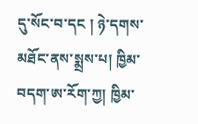དུ་སོང་བ་དང ། ཉེ་དགས་མཐོང་ནས་སྨྲས་པ། ཁྱིམ་བདག་ཨ་རོག་ཀྱ། ཁྱིམ་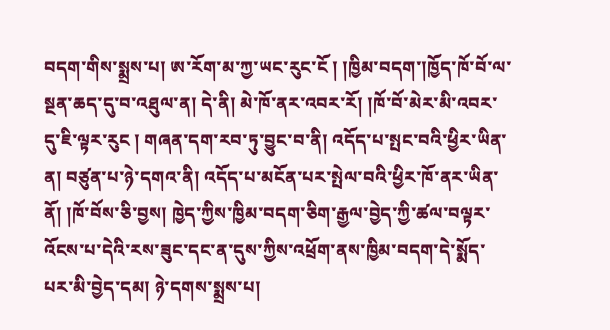བདག་གིས་སྨྲས་པ། ཨ་རོག་མ་ཀྱ་ཡང་རུང་ངོ ། །ཁྱིམ་བདག་།ཁྱོད་ཁོ་བོ་ལ་སྔན་ཆད་དུ་བ་འཐུལ་ན། དེ་ནི། མེ་ཁོ་ནར་འབར་རོ། །ཁོ་བོ་མེར་མི་འབར་དུ་ཇི་ལྟར་རུང ། གཞན་དག་རབ་ཏུ་བྱུང་བ་ནི། འདོད་པ་སྤང་བའི་ཕྱིར་ཡིན་ན། བཙུན་པ་ཉེ་དགའ་ནི། འདོད་པ་མངོན་པར་སྤེལ་བའི་ཕྱིར་ཁོ་ནར་ཡིན་ནོ། །ཁོ་བོས་ཅི་བྱས། ཁྱེད་ཀྱིས་ཁྱིམ་བདག་ཅིག་རྒྱལ་བྱེད་ཀྱི་ཚལ་བལྟར་འོངས་པ་དེའི་རས་ཟུང་དང་ན་དུས་ཀྱིས་འཕྲོག་ནས་ཁྱིམ་བདག་དེ་སྨོད་པར་མི་བྱེད་དམ། ཉེ་དགས་སྨྲས་པ།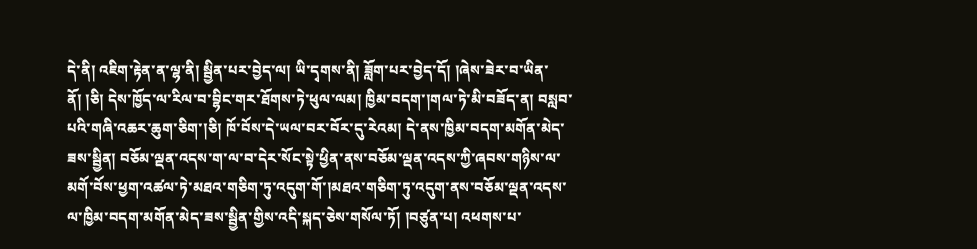དེ་ནི། འཇིག་རྟེན་ན་ལྷ་ནི། སྦྱིན་པར་བྱེད་ལ། ཡི་དྭགས་ནི། ཟློག་པར་བྱེད་དོ། །ཞེས་ཟེར་བ་ཡིན་ནོ། །ཅི། དེས་ཁྱོད་ལ་རིལ་བ་བྷིང་གར་ཐོགས་ཏེ་ཕུལ་ལམ། ཁྱིམ་བདག་།གལ་ཏེ་མི་བཟོད་ན། བསླབ་པའི་གཞི་འཆར་ཆུག་ཅིག་།ཅི། ཁོ་བོས་དེ་ཡལ་བར་བོར་དུ་རེའམ། དེ་ནས་ཁྱིམ་བདག་མགོན་མེད་ཟས་སྦྱིན། བཅོམ་ལྡན་འདས་ག་ལ་བ་དེར་སོང་སྟེ་ཕྱིན་ནས་བཅོམ་ལྡན་འདས་ཀྱི་ཞབས་གཉིས་ལ་མགོ་བོས་ཕྱག་འཚལ་ཏེ་མཐའ་གཅིག་ཏུ་འདུག་གོ་།མཐའ་གཅིག་ཏུ་འདུག་ནས་བཅོམ་ལྡན་འདས་ལ་ཁྱིམ་བདག་མགོན་མེད་ཟས་སྦྱིན་གྱིས་འདི་སྐད་ཅེས་གསོལ་ཏོ། །བཙུན་པ། འཕགས་པ་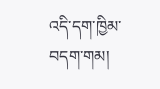འདི་དག་ཁྱིམ་བདག་གམ།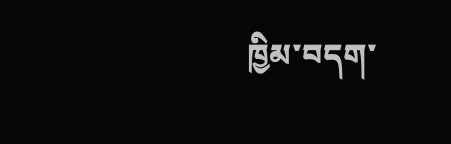ཁྱིམ་བདག་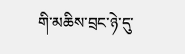གི་མཆིས་བྲང་ཉེ་དུ་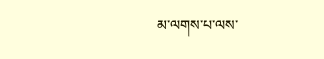མ་ལགས་པ་ལས་